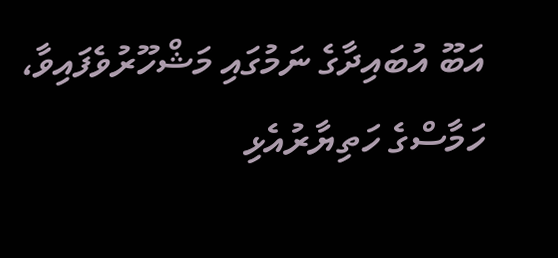އަބޫ އުބައިދާގެ ނަމުގައި މަޝްހޫރުވެފައިވާ، ހަމާސްގެ ހަތިޔާރުއެޅި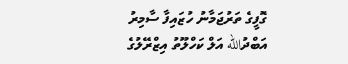ގޮފީގެ ތަރުޖަމާނު ހުޒައިފާ ސާމިރު އަބްދުالله އަލް ކަހްލޫތު އިޒްރޭލުގެ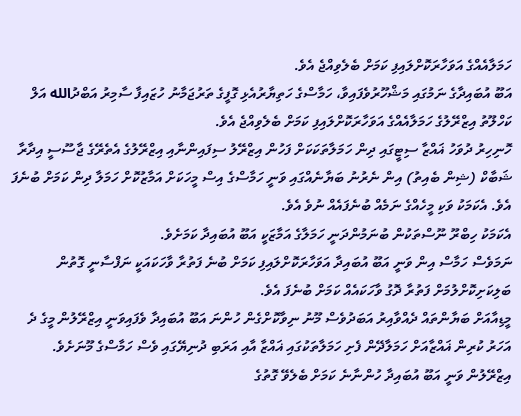ހަމަލާއެއްގެ އަވަހާރަކޮށްލައިފި ކަމަށް ބެލެވިއްޖެ އެވެ.
އަބޫ އުބައިދާގެ ނަމުގައި މަޝްހޫރުވެފައިވާ، ހަމާސްގެ ހަތިޔާރުއެޅި ގޮފީގެ ތަރުޖަމާނު ހުޒައިފާ ސާމިރު އަބްދުالله އަލް ކަހްލޫތު އިޒްރޭލުގެ ހަމަލާއެއްގެ އަވަހާރަކޮށްލައިފި ކަމަށް ބެލެވިއްޖެ އެވެ.
ހޮނިހިރު ދުވަހު ޣައްޒާ ސިޓީގައި ދިން ހަމަލާތަކަކަށް ފަހުން އިޒްރޭލު ސިފައިންނާއި އިޒްރޭލުގެ އެތެރޭގެ ޖާސޫސީ އިދާރާ ޝަބާކް (ޝިން ބެއިތު) އިން ނެރުނު ބަޔާނެއްގައި ވަނީ ހަމާސްގެ އިސް މީހަކަށް އަމާޒުކޮށް ހަމަލާ ދިން ކަމަށް ބުނެފަ އެވެ. އެކަމަކު ވަކި މީހެއްގެ ނަމެއް ބުނެފައެއް ނުވެ އެވެ.
އެކަމަކު ހިބްރޫ ނޫސްތަކުން ބުނަމުންދަނީ ހަމަލާގެ އަމާޒަކީ އަބޫ އުބައިދާ ކަމަށެވެ.
ނަމަވެސް ހަމާސް އިން ވަނީ އަބޫ އުބައިދާ އަވަހާރަކޮށްލައިފި ކަމަށް ބުނެ ފަތުރާ ވާހަކައަކީ ނަފްސާނީ ގޮތުން ބަލިކަށިކޮށްލުމަށް ފަތުރާ ދޮގު ވާހަކައެއް ކަމަށް ބުނެފަ އެވެ.
މީޑިއާއަށް ބަޔާންތައް ދެއްވާއިރު އަބަދުވެސް މޫނު ނިވާކޮށްގެން ހުންނަ އަބޫ އުބައިދާ ވެފައިވަނީ އިޒްރޭލުން މީގެ ދެ އަހަރު ކުރިން ޣައްޒާއަށް ހަމަލާދޭން ފެށި ހަމަލާތަކުގައި ޣައްޒާ އާއި އަރަބި ދުނިޔޭގައި ވެސް ހަމާސްގެ މޫނަށެވެ. އިޒްރޭލުން ވަނީ އަބޫ އުބައިދާ ހުންނާނެ ކަމަށް ބެލެވޭ ގޮތުގެ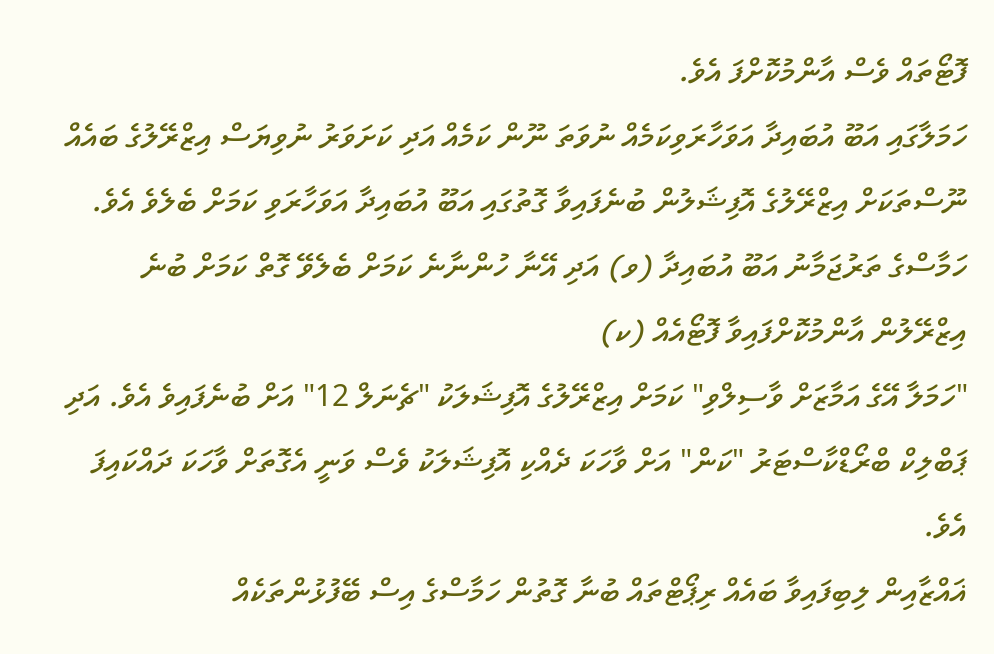ފޮޓޯތައް ވެސް އާންމުކޮށްފަ އެވެ.
ހަމަލާގައި އަބޫ އުބައިދާ އަވަހާރަވިކަމެއް ނުވަތަ ނޫން ކަމެއް އަދި ކަށަވަރު ނުވިޔަސް އިޒްރޭލުގެ ބައެއް ނޫސްތަކަށް އިޒްރޭލުގެ އޮފިޝަލުން ބުނެފައިވާ ގޮތުގައި އަބޫ އުބައިދާ އަވަހާރަވި ކަމަށް ބެލެވެ އެވެ.
ހަމާސްގެ ތަރުޖަމާނު އަބޫ އުބައިދާ (ވ) އަދި އޭނާ ހުންނާނެ ކަމަށް ބެލެވޭ ގޮތް ކަމަށް ބުނެ އިޒްރޭލުން އާންމުކޮށްފައިވާ ފޮޓޯއެއް (ކ)
"ހަމަލާ އޭގެ އަމާޒަށް ވާސިލްވި" ކަމަށް އިޒްރޭލުގެ އޮފިޝަލަކު "ޗެނަލް 12" އަށް ބުނެފައިވެ އެވެ. އަދި ޕަބްލިކް ބްރޯޑްކާސްޓަރު "ކަން" އަށް ވާހަކަ ދެއްކި އޮފިޝަލަކު ވެސް ވަނީ އެގޮތަށް ވާހަކަ ދައްކައިފަ އެވެ.
ޣައްޒާއިން ލިބިފައިވާ ބައެއް ރިޕޯޓްތައް ބުނާ ގޮތުން ހަމާސްގެ އިސް ބޭފުޅުންތަކެއް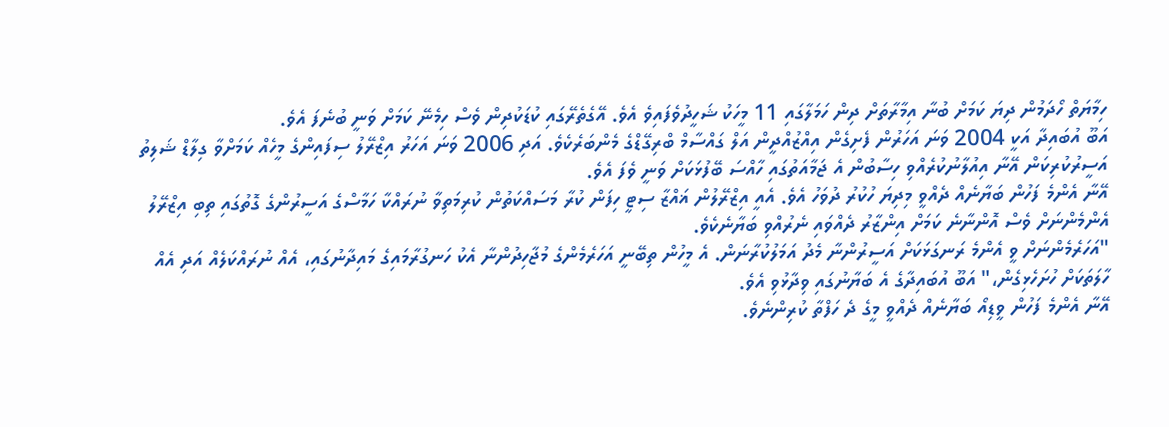ހިމާޔަތް ހޯދަމުން ދިޔަ ކަމަށް ބުނާ އިމާރާތަށް ދިން ހަމަލާގައި 11 މީހަކު ޝަހީދުވެފައިވެ އެވެ. އޭގެތެރޭގައި ކުޑަކުދިން ވެސް ހިމެނޭ ކަމަށް ވަނީ ބުނެފަ އެވެ.
އަބޫ އުބައިދާ އަކީ 2004 ވަނަ އަހަރުން ފެށިގެން އިއްޒުއްދީން އަލް ގައްސާމް ބްރިގޭޑްގެ މެންބަރެކެވެ. އަދި 2006 ވަނަ އަހަރު އިޒްރޭލު ސިފައިންގެ މީހެއް ކަމަށްވާ ގިލާޑް ޝަލިތު އަސީރުކުރިކަން އޭނާ އިއުލާނުކުރެއްވި ހިސާބުން އެ ޖަމާއަތުގައި ހާއްސަ ބޭފުޅަކަށް ވަނީ ވެފަ އެވެ.
އޭނާ އެންމެ ފަހުން ބަޔާނެއް ދެއްވީ މިދިޔަ ހުކުރު ދުވަހު އެވެ. އެއީ އިޒްރޭލުން ޣައްޒާ ސިޓީ ހިފަން ކުރާ މަސައްކަތުން ކުރިމަތިވާ ނުރައްކާ ހަމާސްގެ އަސީރުންގެ ގޮތުގައި ތިބި އިޒްރޭލު އެންމެންނަށް ވެސް އޮންނާނެ ކަމަށް އިންޒާރު ދެއްވައި ނެރުއްވި ބަޔާނެކެވެ.
"އަހަރެމެންނަށް ވީ އެންމެ ރަނގަޅަކަށް އަސީރުންނާ މެދު އަމަލުކުރާނަން. އެ މީހުން ތިބޭނީ އަހަރެމެންގެ މުޖާހިދުންނާ އެކު ހަނގުރާމައިގެ މައިދާނުގައި، އެއް ނުރައްކަލެއް އަދި އެއް ހާލަތަކަށް ހުށަހެޅިގެން،" އަބޫ އުބައިދާގެ އެ ބަޔާނުގައި ވިދާޅުވި އެވެ.
އޭނާ އެންމެ ފަހުން ވީޑިއޯ ބަޔާނެއް ދެއްވީ މީގެ ދެ ހަފްތާ ކުރިންނެވެ.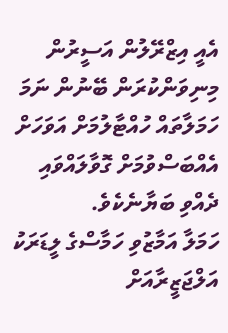އެއީ އިޒްރޭލުން އަސީރުން މިނިވަންކުރަން ބޭނުން ނަމަ ހަމަލާތައް ހުއްޓާލުމަށް އަވަހަށް އެއްބަސްވުމަށް ގޮވާލައްވައި ދެއްވި ބަޔާނެކެވެ.
ހަމަލާ އަމާޒުވި ހަމާސްގެ ލީޑަރަކު އަލްޖަޒީރާއަށް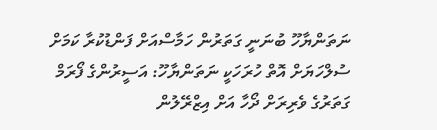ނަތަންޔާހޫ ބުނަނީ ގަތަރުން ހަމާސްއަށް ފަންޑުކުރާ ކަމަށް
ސުލްހަޔަށް އޮތް ހުރަހަކީ ނަތަންޔާހޫ: އަސީރުންގެ ފޯރަމް
ގަތަރުގެ ވެރިރަށް ދޯހާ އަށް އިޒްރޭލުން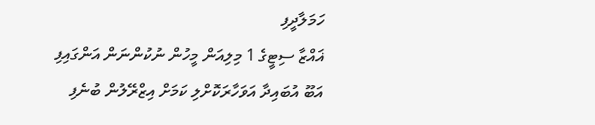ހަމަލާދީފި
ޣައްޒާ ސިޓީގެ 1 މިލިއަން މީހުން ނުކުންނަން އަންގައިފި
އަބޫ އުބައިދާ އަވަހާރަކޮށްލި ކަމަށް އިޒްރޭލުން ބުނެފި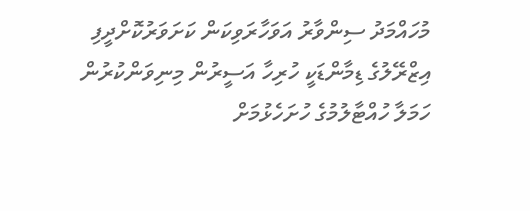މުހައްމަދު ސިންވާރު އަވަހާރަވިކަން ކަށަވަރުކޮށްދީފި
އިޒްރޭލުގެ ޑިމާންޑަކީ ހުރިހާ އަސީރުން މިނިވަންކުރުން
ހަމަލާ ހުއްޓާލުމުގެ ހުށަހެޅުމަށް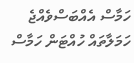ހަމާސް އެއްބަސްވެއްޖެ
ހަމަލާތައް ހުއްޓަން ހަމާސް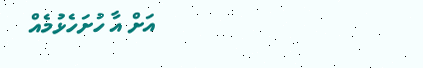އަށް އާ ހުށަހެޅުމެއް